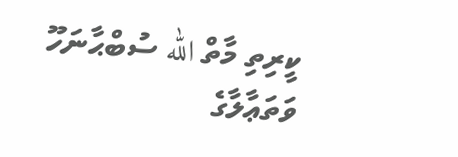ކީރިތި މާތް الله ސުބްޙާނަހޫ ވަތަޢާލާގެ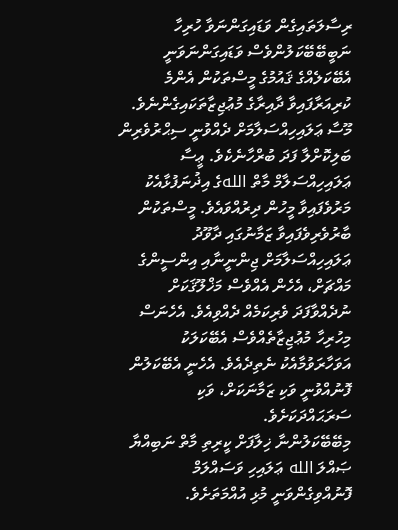ރިސާލަތައިގެން ވަޑައިގަންނަވާ ހުރިހާ ނަބީބޭބޭކަލުންވެސް ވަޑައިގަންނަވަނީ އެބޭކަލެއްގެ ޤައުމުގެ މީސްތަކުން އެންމެ ކުރިއަރާފައިވާ ދާއިރާގެ މުޢުޖިޒާތަކައިގެންނެވެ. މޫސާ ޢަލައިހިއްސަލާމަށް ދެއްވުނީ ސިޙްރުވެރިން ބަލިކޮށްލާ ފަދަ ބުރްހާނެކެވެ. ޢީސާ ޢަލައިހިއްސަލާމް މާތް اللهގެ އިޛުނަފުޅާއެކު މަރުވެފައިވާ މީހުން ދިރުއްވައެވެ. މީސްތަކުން ބާރުވެރިވެފައިވާ ޒަމާނުގައި ދާވޫދު ޢަލައިހިއްސަލާމަށް ޖިންނީނާއި އިންސީންގެ މައްޗަށް، އެހެން އެއްވެސް މަޚްލޫޤަކަށް ނުދެއްވާފަދަ ވެރިކަމެއް ދެއްވިއެވެ. އެހެނަސް މިހުރިހާ މުޢުޖިޒާތެއްވެސް އެބޭކަލަކު އަވަހާރަވުމާއެކު ނެތިދެއެވެ. އެހެނީ އެބޭކަލުން ފޮނުއްވުނީ ވަކި ޒަމާނަކަށް، ވަކި ސަރަޙައްދަކަށެވެ.
މިބޭބޭކަލުންނާ ޚިލާފަށް ކީރިތި މާތް ނަބިއްޔާ ޞައްލަ الله ޢަލައިހި ވަސައްލަމް ފޮނުއްވިގެންވަނީ މުޅި އުއްމަތަށެވެ.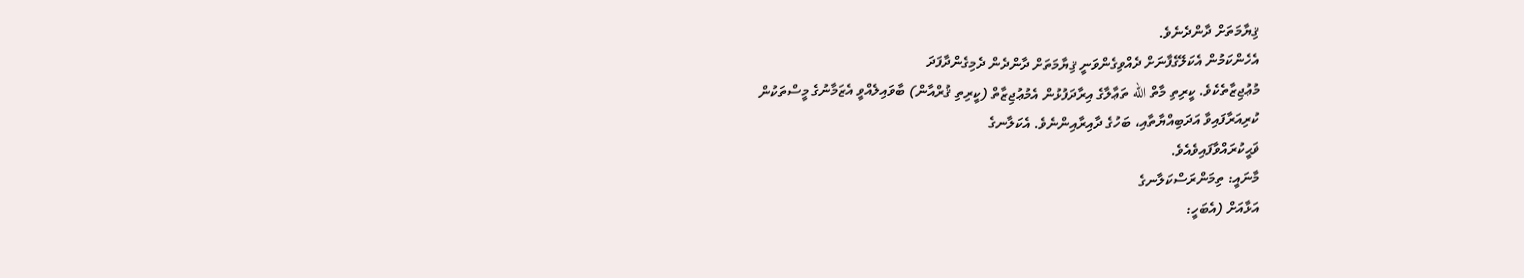ޤިޔާމަތަށް ދާންދެނެވެ.
އެހެންކަމުން އެކަލޭގެފާނަށް ދެއްވިގެންވަނީ ޤިޔާމަތަށް ދާންދެން ދެމިގެންދާފަދަ
މުޢުޖިޒާތެކެވެ. ކީރިތި މާތް الله ތަޢާލާގެ އިރާދަފުޅުން އެމުޢުޖިޒާތް (ކީރިތި ޤުރްއާން) ބާވައިލެއްވީ އެޒަމާނުގެ މީސްތަކުން
ކުރިއަރާފައިވާ އަދަބިއްޔާތާއި، ބަހުގެ ދާއިރާއިންނެވެ. އެކަލާނގެ
ޥަޙީކުރައްވާފައިވެއެވެ.
މާނައީ: ތިމަންރަސްކަލާނގެ
އަޅާއަށް (އެބަހީ: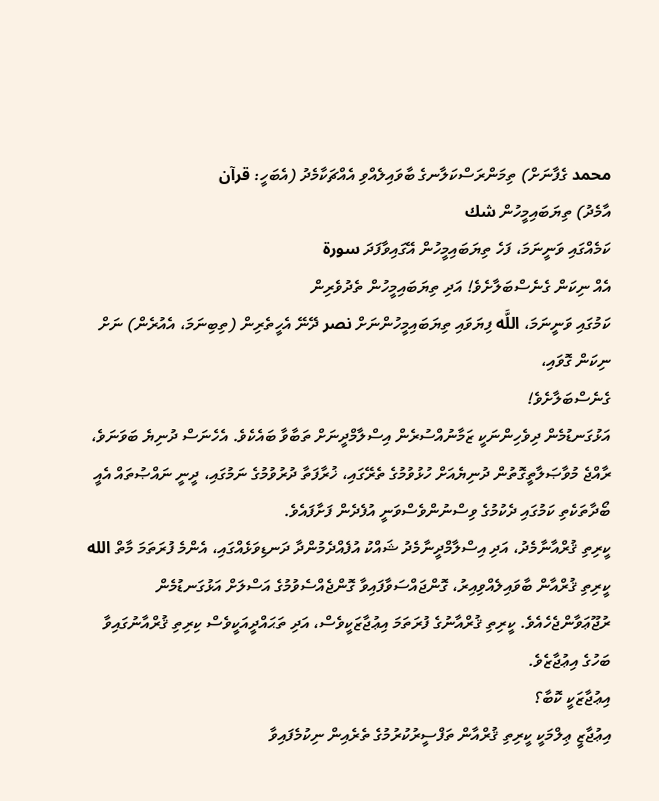محمد ގެފާނަށް) ތިމަންރަސްކަލާނގެ ބާވައިލެއްވި އެއްޗަކާމެދު (އެބަހީ: قرآن
އާމެދު) ތިޔަބައިމީހުން شك
ކަމެއްގައި ވަނީނަމަ، ފަހެ ތިޔަބައިމީހުން އޭގައިވާފަދަ سورة
އެއް ނިކަން ގެނެސްބަލާށެވެ! އަދި ތިޔަބައިމީހުން ތެދުވެރިން
ކަމުގައި ވަނީނަމަ، اللَّه ފިޔަވައި ތިޔަބައިމީހުންނަށް نصر ދޭނޭ އެހީތެރިން (ތިބިނަމަ، އެއުރެން) ނަށް ނިކަން ގޮވައި،
ގެނެސްބަލާށެވެ!
އަޅުގަނޑުމެން ދިވެހިންނަކީ ޒަމާނުއްސުރެން އިސްލާމްދީނަށް ތަބާވާ ބައެކެވެ. އެހެނަސް ދުނިޔެ ބަވަނަވެ، ރާއްޖެ މުވާޞަލާތީގޮތުން ދުނިޔެއަށް ހުޅުވުމުގެ ތެރޭގައި، ޚުރާފަތާ ދުރުވުމުގެ ނަމުގައި، ދީނީ ނައްޞުތައް އެއީ ބޯދާތަކެތި ކަމުގައި ދެކުމުގެ ވިސްނުންވެސްވަނީ އުފެދެން ފަށާފައެވެ.
ކީރިތި ޤުރްއާނާމެދު، އަދި އިސްލާމްދީނާމެދު ޝައްކު އުފެއްދެމުންދާ ދަނޑިވަޅެއްގައި، އެންމެ ފުރަތަމަ މާތް الله ކީރިތި ޤުރްއާން ބާވައިލެއްވިއިރު، ގޮންޖައްސަވާފައިވާ ގޮންޖެއްސެވުމުގެ އަސްލަށް އަޅުގަނޑުމެން ރުޖޫޢަވާންޖެހެއެވެ. ކީރިތި ޤުރްއާނުގެ ފުރަތަމަ އިޢުޖާޒަކީވެސް، އަދި ތަޙައްދީއަކީވެސް ކިރިތި ޤުރްއާނުގައިވާ ބަހުގެ އިޢުޖާޒެވެ.
އިޢުޖާޒަކީ ކޮބާ؟
އިޢުޖާޒީ ޢިލްމަކީ ކީރިތި ޤުރްއާން ތަފްސީރުކުރުމުގެ ތެރެއިން ނިކުމެފައިވާ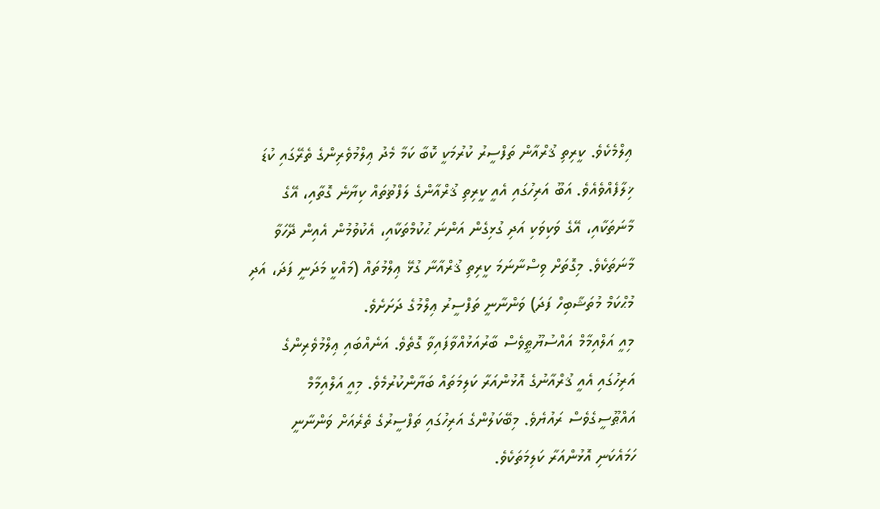ޢިލްމެކެވެ. ކީރިތި ޤުރްއާން ތަފްސީރު ކުރުމަކީ ކޮބާ ކަމާ މެދު ޢިލްމުވެރިންގެ ތެރޭގައި ކުޑަ ޚިލާފެއްވެއެވެ. އަބޫ އަރިހުގައި އެއީ ކީރިތި ޤުރްއާންގެ ލަފްޡުތައް ކިޔާނެ ގޮތާއި، އޭގެ މާނަތަކާއި، އޭގެ ވަކިވަކި އަދި ގުޅިގެން އަންނަ ޙުކުމްތަކާއި، އެކުވުމުން އެއިން ދޭހަވާ މާނަތަކެވެ. މިގޮތަށް ވިސްނާނަމަ ކީރިތި ޤުރްއާނާ ގުޅޭ ޢިލްމުތައް (މައްކީ މަދަނީ ފަދަ، އަދި މުޙްކަމް މުތަޝާބިހް ފަދަ) ވަންނާނީ ތަފްސީރު ޢިލްމުގެ ދަށަށެވެ.
މިއީ އަލްއިމާމް އައްސުޔޫޠީވެސް ބާރުއަޅުއްވާފައިވާ ގޮތެވެ. އަނެއްބައި ޢިލްމުވެރިންގެ އަރިހުގައި އެއީ ޤުރްއާނުގެ އޮޅުންއަރާ ކަލިމަތައް ބަޔާންކުރުމެވެ. މިއީ އަލްއިމާމް އައްޠޫސީގެވެސް ރައުޔެވެ. މިބޭކަލުންގެ އަރިހުގައި ތަފްސީރުގެ ތެރެއަށް ވަންނާނީ ހަމައެކަނި އޮޅުންއަރާ ކަލިމަތަކެވެ.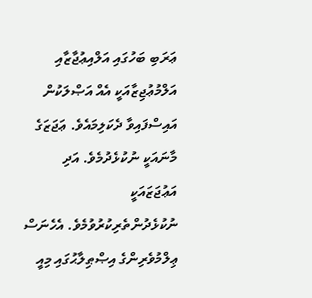ޢަރަބި ބަހުގައި އަލްއިޢުޖާޒާއި އަލްމުޢުޖިޒާއަކީ އެއް އަޞްލަކުން އައިސްފައިވާ ދެކަލިމައެވެ. ޢަޖަޒަގެ މާނައަކީ ނުކުޅެދުމެވެ. އަދި އަޢުޖަޒައަކީ ނުކުޅެދުންތެރިކުރުވުމެވެ. އެހެނަސް ޢިލްމުވެރިންގެ އިޞްޠިލާޙުގައި މިއީ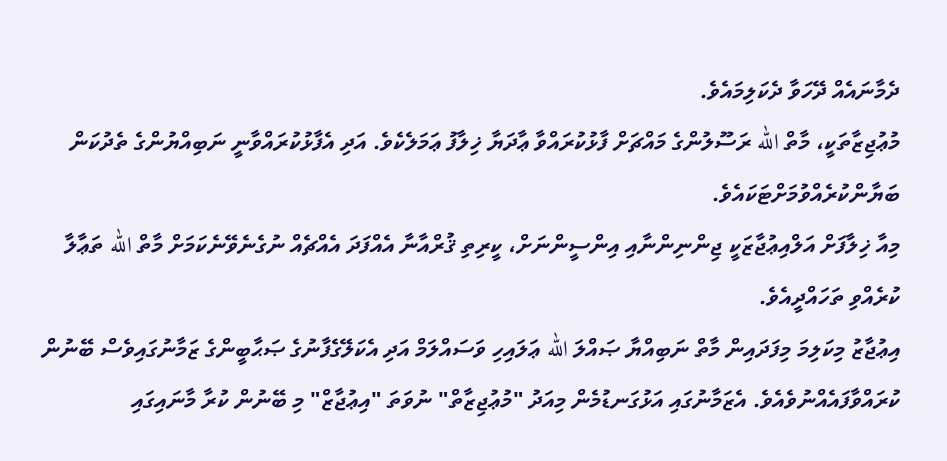ދެމާނައެއް ދޭހަވާ ދެކަލިމައެވެ.
މުޢުޖިޒާތަކީ، މާތް الله ރަސޫލުންގެ މައްޗަށް ފާޅުކުރައްވާ ޢާދަޔާ ޚިލާފު ޢަމަލެކެވެ. އަދި އެފާޅުކުރައްވާނީ ނަބިއްޔުންގެ ތެދުކަން ބަޔާންކުރެއްވުމަށްޓަކައެވެ.
މިއާ ޚިލާފަށް އަލްއިޢުޖާޒަކީ ޖިންނިންނާއި އިންސީންނަށް، ކީރިތި ޤުރްއާނާ އެއްފަދަ އެއްޗެއް ނުގެނެވޭނެކަމަށް މާތް الله ތަޢާލާ ކުރެއްވި ތަހައްދީއެވެ.
އިޢުޖާޒު މިކަލިމަ މިފަދައިން މާތް ނަބިއްޔާ ޞައްލަ الله ޢަލައިހި ވަސައްލަމް އަދި އެކަލޭގެފާނުގެ ޞަޙާބީންގެ ޒަމާނުގައިވެސް ބޭނުން ކުރައްވާފައެއްނުވެއެވެ. އެޒަމާނުގައި އަޅުގަނޑުމެން މިއަދު "މުޢުޖިޒާތް" ނުވަތަ "އިޢުޖާޒް" މި ބޭނުން ކުރާ މާނައިގައި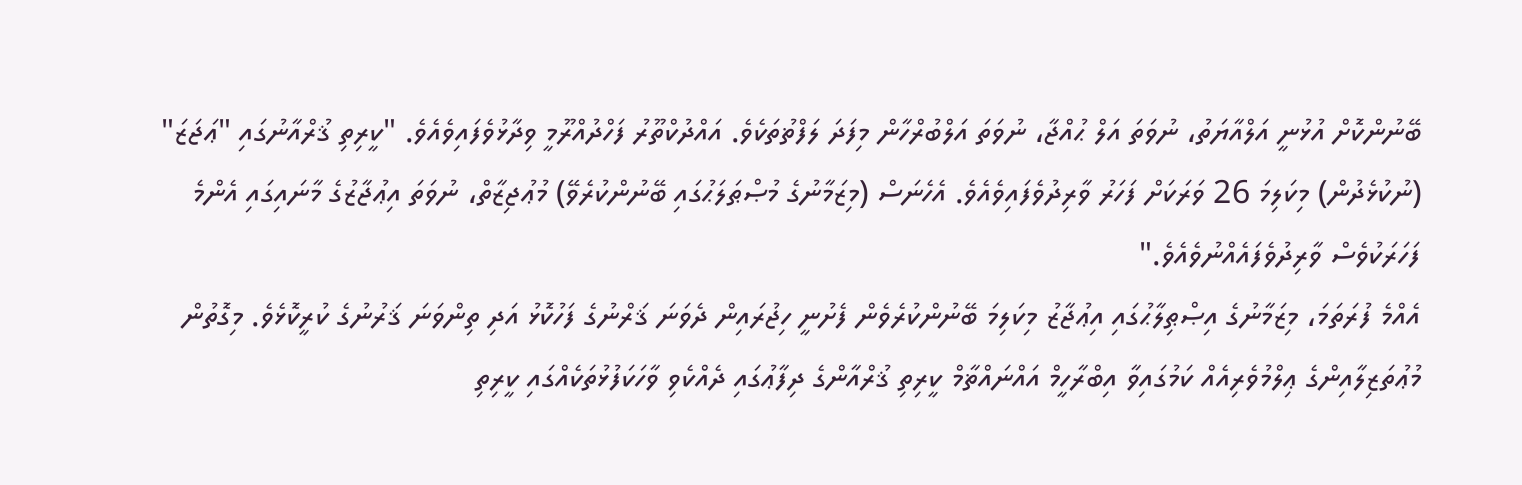ބޭނުންކޮށް އުޅުނީ އަލްއާޔަތު، ނުވަތަ އަލް ޙުއްޖާ، ނުވަތަ އަލްބުރްހާން މިފަދަ ލަފްޡުތަކެވެ. އައްދުކްތޫރު ފަހްދުއްރޫމީ ވިދާޅުވެފައިވެއެވެ. "ކީރިތި ޤުރްއާނުގައި "ޢަޖަޒަ" (ނުކުޅެދުން) މިކަލިމަ 26 ވަރަކަށް ފަހަރު ވާރިދުވެފައިވެއެވެ. އެހެނަސް (މިޒަމާނުގެ މުޞްޠަލަޙުގައި ބޭނުންކުރެވޭ) މުޢުޖިޒާތް، ނުވަތަ އިޢުޖާޒުގެ މާނައިގައި އެންމެ ފަހަރަކުވެސް ވާރިދުވެފައެއްނުވެއެވެ."
އެއްމެ ފުރަތަމަ، މިޒަމާނުގެ އިޞްޠިލާޙުގައި އިޢުޖާޒު މިކަލިމަ ބޭނުންކުރެވެން ފެށުނީ ހިޖުރައިން ދެވަނަ ޤަރްނުގެ ފަހުކޮޅު އަދި ތިންވަނަ ޤަރުނުގެ ކުރީކޮޅެވެ. މިގޮތުން މުޢުތަޒިލާއިންގެ ޢިލްމުވެރިއެއް ކަމުގައިވާ އިބްރާހީމް އައްނައްޡާމް ކީރިތި ޤުރްއާންގެ ދިފާޢުގައި ދެއްކެވި ވާހަކަފުޅުތަކެއްގައި ކީރިތި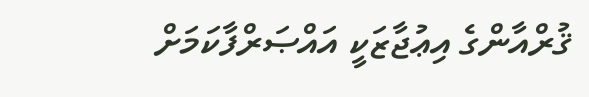ޤުރްއާންގެ އިޢުޖާޒަކީ އައްޞަރްފާކަމަށް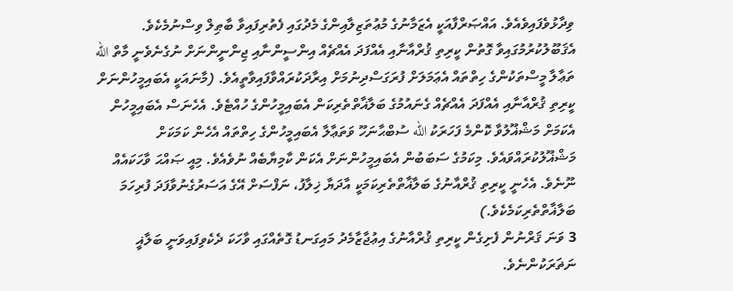ވިދާޅުވެފައިވެއެވެ. އައްޞަރްފާއަކީ އެޒަމާނުގެ މުޢުތަޒިލާއިންގެ މެދުގައި ފެތުރިފައިވާ ބާޠިލް ވިސްނުމެކެވެ. އެޤަބޫލުކުރުމުގައިވާ ގޮތުން ކީރިތި ޤުރްއާނާއި އެއްފަދަ އެއްޗެއް އިންސީންނާއި ޖިންނީންނަށް ނުގެނެވެނީ މާތް الله ތަޢާލާ މީސްތަކުންގެ ހިތްތައް އެޢަމަލަށް ފުރަގަސްދިނުމަށް އިރާދަކުރައްވާފައިވާތީއެވެ. (މާނައަކީ އެބައިމީހުންނަށް ކީރިތި ޤުރްއާނާއި އެއްފަދަ އެއްޗެއް ގެނައުމުގެ ބަލާޣާތްތެރިކަން އެބައިމީހުންގެ ހުއްޓެވެ. އެހެނަސް އެބައިމީހުން އެކަމަށް މަޝްޣޫލުވާ ކޮންމެ ފަހަރަކު الله ސުބްޙާނަހޫ ވަތަޢާލާ އެބައިމީހުންގެ ހިތްތައް އެހެން ކަމަކަށް މަޝްޣޫލުކުރައްވައެވެ. މިކަމުގެ ސަބަބުން އެބައިމީހުންނަށް އެކަން ކާމިޔާބެއް ނުވެއެވެ. މިއީ ޞައްޙަ ވާހަކައެއް ނޫނެވެ. އެހެނީ ކީރިތި ޤުރްއާނުގެ ބަލާޣާތްތެރިކަމަކީ އާދަޔާ ޚިލާފު، ނަފްސަށް އޭގެ އަސަރުގެނުވާފަދަ ފުރިހަމަ ބަލާޣާތްތެރިކަމެކެވެ.)
3 ވަނަ ޤަރްނުން ފެށިގެން ކީރިތި ޤުރްއާނުގެ އިޢުޖާޒާމެދު މައިގަނޑު ގޮތެއްގައި ވާހަކަ ދެކެވިފައިވަނީ ބަލާޣީ ނަޡަރަކުންނެވެ.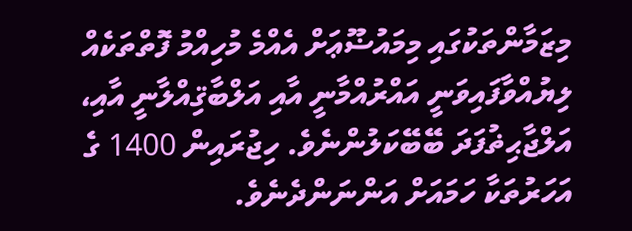މިޒަމާންތަކުގައި މިމައުޟޫޢަށް އެއްމެ މުހިއްމު ފޮތްތަކެއް ލިޔުއްވާފައިވަނީ އައްރުއްމާނީ އާއި އަލްބާޤިއްލާނީ އާއި، އަލްޖާޙިޡުފަދަ ބޭބޭކަލުންނެވެ. ހިޖުރައިން 1400 ގެ އަހަރުތަކާ ހަމައަށް އަންނަންދެނެވެ.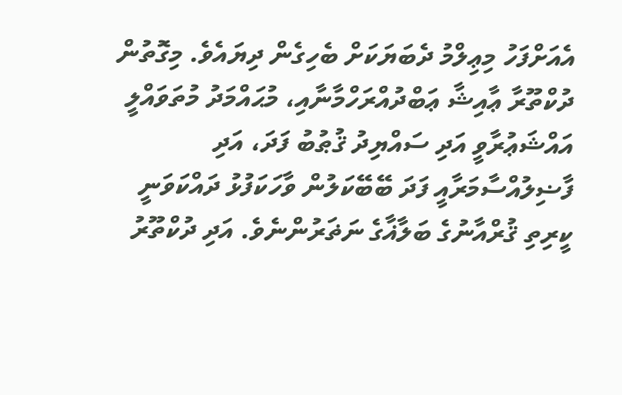އެއަށްފަހު މިޢިލްމު ދެބަޔަކަށް ބެހިގެން ދިޔައެވެ. މިގޮތުން ދުކްތޫރާ ޢާއިޝާ ޢަބްދުއްރަހްމާނާއި، މުޙައްމަދު މުތަވައްލީ އައްޝަޢުރާވީ އަދި ސައްޔިދު ޤުޠުބު ފަދަ، އަދި ފާޟިލުއްސާމަރާއީ ފަދަ ބޭބޭކަލުން ވާހަކަފުޅު ދައްކަވަނީ ކީރިތި ޤުރްއާނުގެ ބަލާޣާގެ ނަޡަރުންނެވެ. އަދި ދުކްތޫރު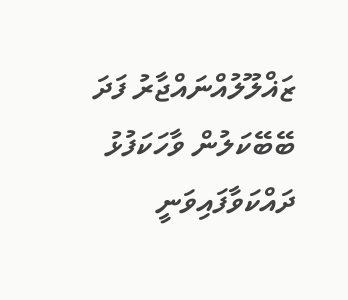ޒަޣްލޫލުއްނައްޖާރު ފަދަ ބޭބޭކަލުން ވާހަކަފުޅު ދައްކަވާފައިވަނީ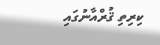ކިރިތި ޤުރްއާނުގައި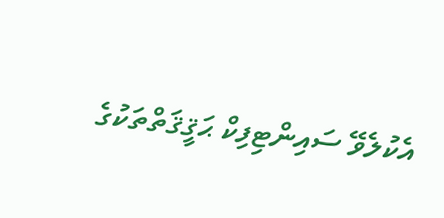އެކުލެވޭ ސައިންޓިފިކް ޙަޤީޤަތްތަކުގެ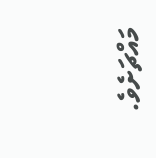މައްޗަށެވެ.